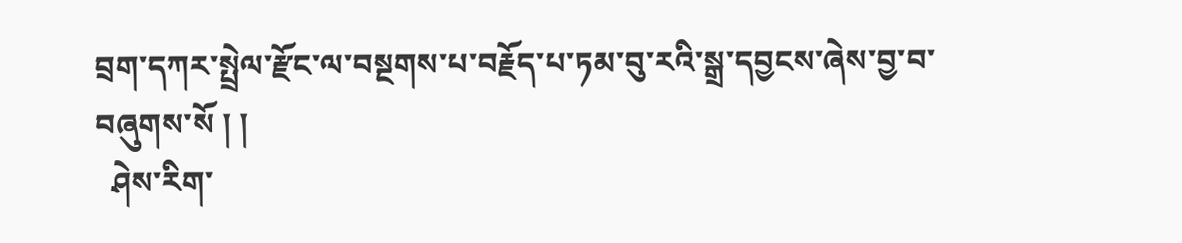བྲག་དཀར་སྤྲེལ་རྫོང་ལ་བསྔགས་པ་བརྗོད་པ་ཏམ་བུ་རའི་སྒྲ་དབྱངས་ཞེས་བྱ་བ་བཞུགས་སོ ། །
  ཤེས་རིག་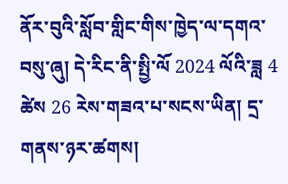ནོར་བུའི་སློབ་གླིང་གིས་ཁྱེད་ལ་དགའ་བསུ་ཞུ། དེ་རིང་ནི་སྤྱི་ལོ 2024 ལོའི་ཟླ 4 ཚེས 26 རེས་གཟའ་པ་སངས་ཡིན། དྲ་གནས་ཉར་ཚགས།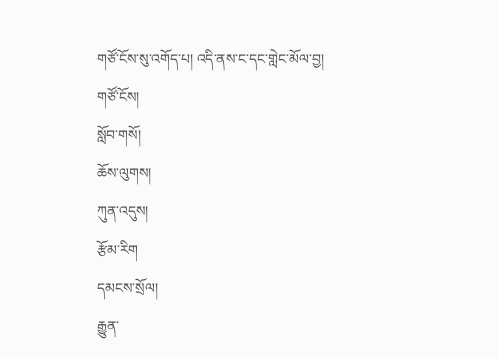གཙོ་ངོས་སུ་འགོད་པ། འདི་ནས་ང་དང་གླེང་མོལ་བྱ།
གཙོ་ངོས།
སློབ་གསོ།
ཆོས་ལུགས།
ཀུན་འདུས།
རྩོམ་རིག
དམངས་སྲོལ།
རྒྱུན་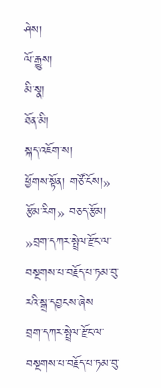ཤེས།
ལོ་རྒྱུས།
མི་སྣ།
ཐོན་མི།
སྐད་འཇོག་ས།
ཕྱོགས་སྟོན། གཙོ་ངོས།» རྩོམ་རིག» བཅད་རྩོམ། »བྲག་དཀར་སྤྲེལ་རྫོང་ལ་བསྔགས་པ་བརྗོད་པ་ཏམ་བུ་རའི་སྒྲ་དབྱངས་ཞེས
བྲག་དཀར་སྤྲེལ་རྫོང་ལ་བསྔགས་པ་བརྗོད་པ་ཏམ་བུ་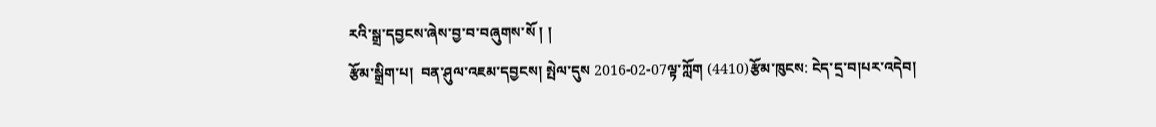རའི་སྒྲ་དབྱངས་ཞེས་བྱ་བ་བཞུགས་སོ ། །
རྩོམ་སྒྲིག་པ།  བན་ཤུལ་འཇམ་དབྱངས། སྤེལ་དུས 2016-02-07ལྟ་ཀློག (4410)རྩོམ་ཁུངས: ངེད་དྲ་བ།པར་འདེབ།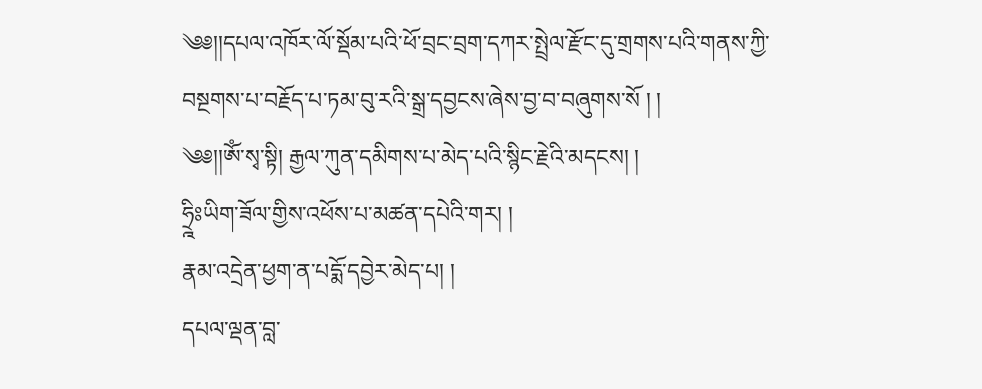༄༅།།དཔལ་འཁོར་ལོ་སྡོམ་པའི་ཕོ་བྲང་བྲག་དཀར་སྤྲེལ་རྫོང་དུ་གྲགས་པའི་གནས་ཀྱི་བསྔགས་པ་བརྗོད་པ་ཏམ་བུ་རའི་སྒྲ་དབྱངས་ཞེས་བྱ་བ་བཞུགས་སོ ། །
༄༅།།ཨོཾ་སྭ་སྟི། རྒྱལ་ཀུན་དམིགས་པ་མེད་པའི་སྙིང་རྗེའི་མདངས། །
ཧྲྰིཿཡིག་ཟོལ་གྱིས་འཕོས་པ་མཚན་དཔེའི་གར། །
རྣམ་འདྲེན་ཕྱག་ན་པདྨོ་དབྱེར་མེད་པ། །
དཔལ་ལྡན་བླ་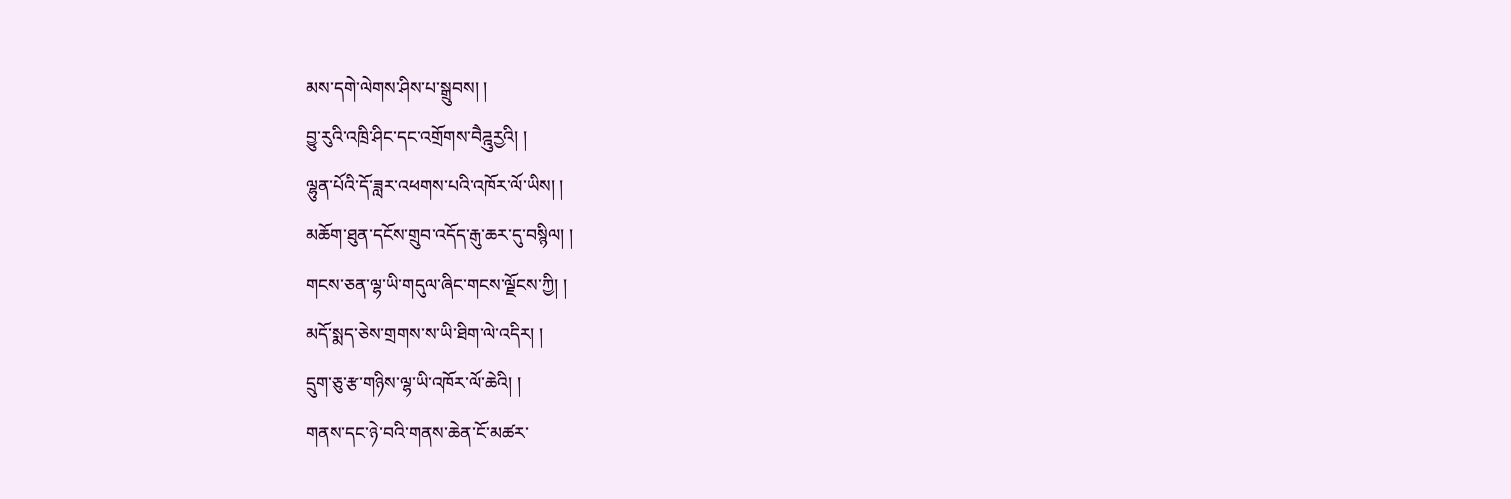མས་དགེ་ལེགས་ཤིས་པ་སྒྲུབས། །
བྱུ་རུའི་འཁྲི་ཤིང་དང་འགྲོགས་བཻཌྰུརྱའི། །
ལྷུན་པོའི་དོ་ཟླར་འཕགས་པའི་འཁོར་ལོ་ཡིས། །
མཆོག་ཐུན་དངོས་གྲུབ་འདོད་རྒུ་ཆར་དུ་བསྙིལ། །
གངས་ཅན་ལྷ་ཡི་གདུལ་ཞིང་གངས་ལྗོངས་ཀྱི། །
མདོ་སྨད་ཅེས་གྲགས་ས་ཡི་ཐིག་ལེ་འདིར། །
དྲུག་ཅུ་རྩ་གཉིས་ལྷ་ཡི་འཁོར་ལོ་ཆེའི། །
གནས་དང་ཉེ་བའི་གནས་ཆེན་ངོ་མཚར་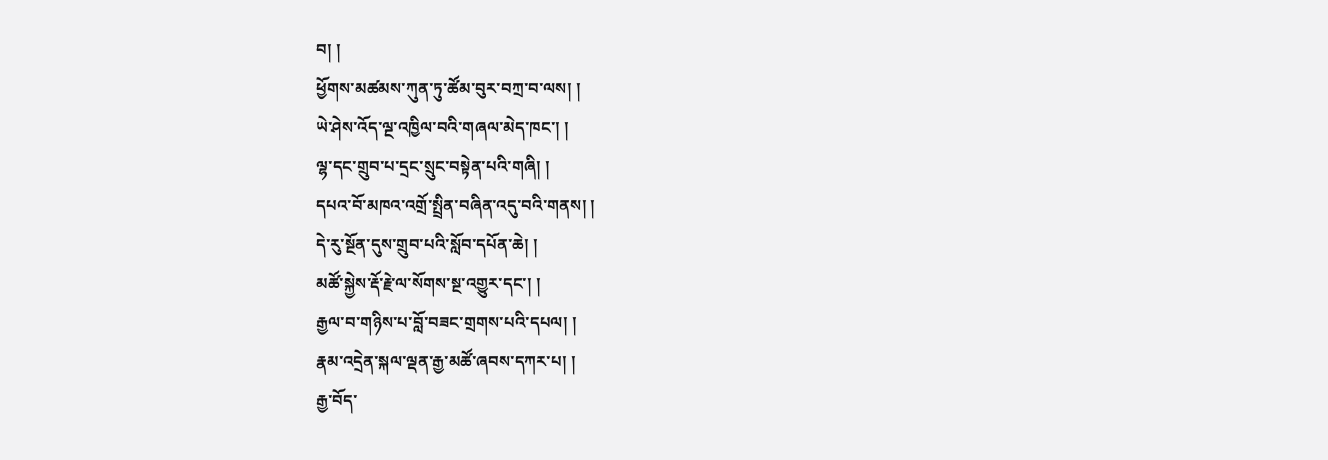བ། །
ཕྱོགས་མཚམས་ཀུན་ཏུ་ཚོམ་བུར་བཀྲ་བ་ལས། །
ཡེ་ཤེས་འོད་ལྔ་འཁྱིལ་བའི་གཞལ་མེད་ཁང་། །
ལྷ་དང་གྲུབ་པ་དྲང་སྲུང་བསྟེན་པའི་གཞི། །
དཔའ་བོ་མཁའ་འགྲོ་སྤྲིན་བཞིན་འདུ་བའི་གནས། །
དེ་རུ་སྔོན་དུས་གྲུབ་པའི་སློབ་དཔོན་ཆེ། །
མཚོ་སྐྱེས་རྡོ་རྗེ་ལ་སོགས་སྔ་འགྱུར་དང་། །
རྒྱལ་བ་གཉིས་པ་བློ་བཟང་གྲགས་པའི་དཔལ། །
རྣམ་འདྲེན་སྐལ་ལྡན་རྒྱ་མཚོ་ཞབས་དཀར་པ། །
རྒྱ་བོད་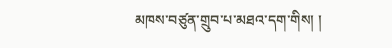མཁས་བཙུན་གྲུབ་པ་མཐའ་དག་གིས། །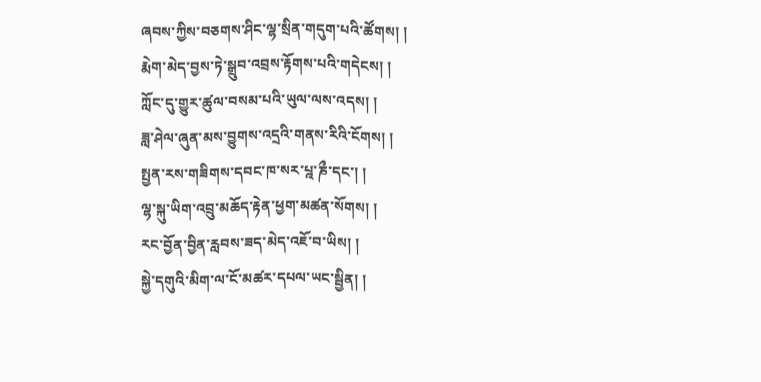ཞབས་ཀྱིས་བཅགས་ཤིང་ལྷ་སྲིན་གདུག་པའི་ཚོགས། །
རྨེག་མེད་བྱས་ཏེ་སྒྲུབ་འབྲས་རྟོགས་པའི་གདེངས། །
ཀློང་དུ་གྱུར་ཚུལ་བསམ་པའི་ཡུལ་ལས་འདས། །
ཟླ་ཤེལ་ཞུན་མས་བྱུགས་འདྲའི་གནས་རིའི་ངོགས། །
སྤྱན་རས་གཟིགས་དབང་ཁ་སར་པྰ་ཎྀ་དང་། །
ལྷ་སྐུ་ཡིག་འབྲུ་མཆོད་རྟེན་ཕྱག་མཚན་སོགས། །
རང་བྱོན་བྱིན་རླབས་ཟད་མེད་འཇོ་བ་ཡིས། །
སྐྱེ་དགུའི་མིག་ལ་ངོ་མཚར་དཔལ་ཡང་སྦྱིན། །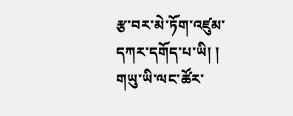རྩ་བར་མེ་ཏོག་འཛུམ་དཀར་དགོད་པ་ཡི། །
གཡུ་ཡི་ལང་ཚོར་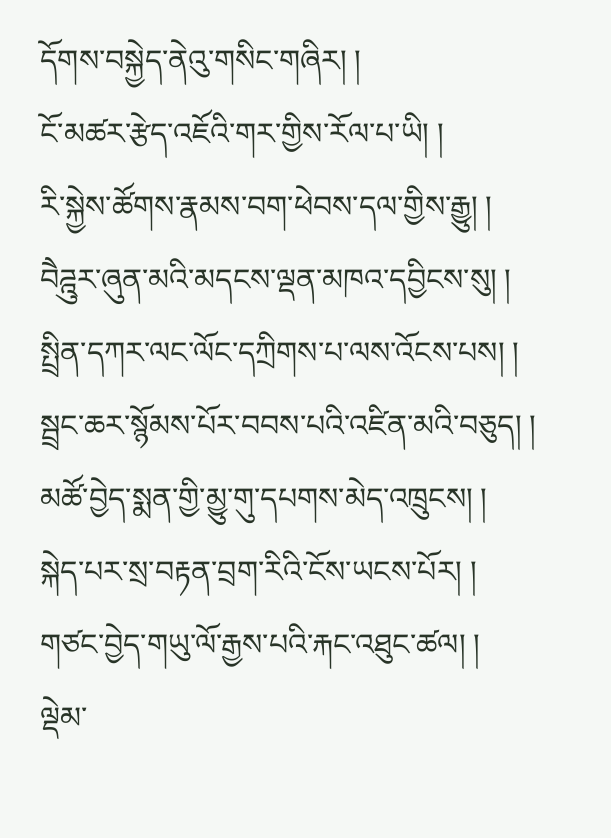དོགས་བསྐྱེད་ནེའུ་གསིང་གཞིར། །
ངོ་མཚར་རྩེད་འཇོའི་གར་གྱིས་རོལ་པ་ཡི། །
རི་སྐྱེས་ཚོགས་རྣམས་བག་ཕེབས་དལ་གྱིས་རྒྱུ། །
བཻཌྰུར་ཞུན་མའི་མདངས་ལྡན་མཁའ་དབྱིངས་སུ། །
སྤྲིན་དཀར་ལང་ལོང་དཀྲིགས་པ་ལས་འོངས་པས། །
སྦྲང་ཆར་སྙོམས་པོར་བབས་པའི་འཛིན་མའི་བཅུད། །
མཚོ་བྱེད་སྨན་གྱི་མྱུ་གུ་དཔགས་མེད་འཁྲུངས། །
སྐེད་པར་སྲ་བརྟན་བྲག་རིའི་ངོས་ཡངས་པོར། །
གཙང་བྱེད་གཡུ་ལོ་རྒྱས་པའི་རྐང་འཐུང་ཚལ། །
ལྡེམ་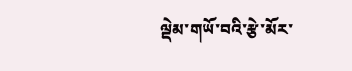ལྡེམ་གཡོ་བའི་རྩེ་མོར་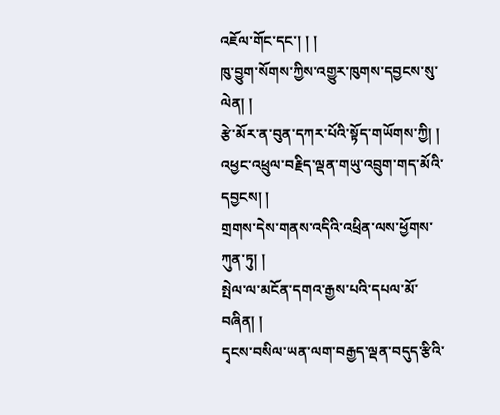འཇོལ་གོང་དང་། ། །
ཁུ་བྱུག་སོགས་ཀྱིས་འགྱུར་ཁུགས་དབྱངས་སུ་ལེན། །
རྩེ་མོར་ན་བུན་དཀར་པོའི་སྟོད་གཡོགས་ཀྱི། །
འཕྱང་འཕྲུལ་བརྗིད་ལྡན་གཡུ་འབྲུག་གད་མོའི་དབྱངས། །
གྲགས་དེས་གནས་འདིའི་འཕྲིན་ལས་ཕྱོགས་ཀུན་ཏུ། །
སྤེལ་ལ་མངོན་དགའ་རྒྱས་པའི་དཔལ་མོ་བཞིན། །
དྭངས་བསིལ་ཡན་ལག་བརྒྱད་ལྡན་བདུད་རྩིའི་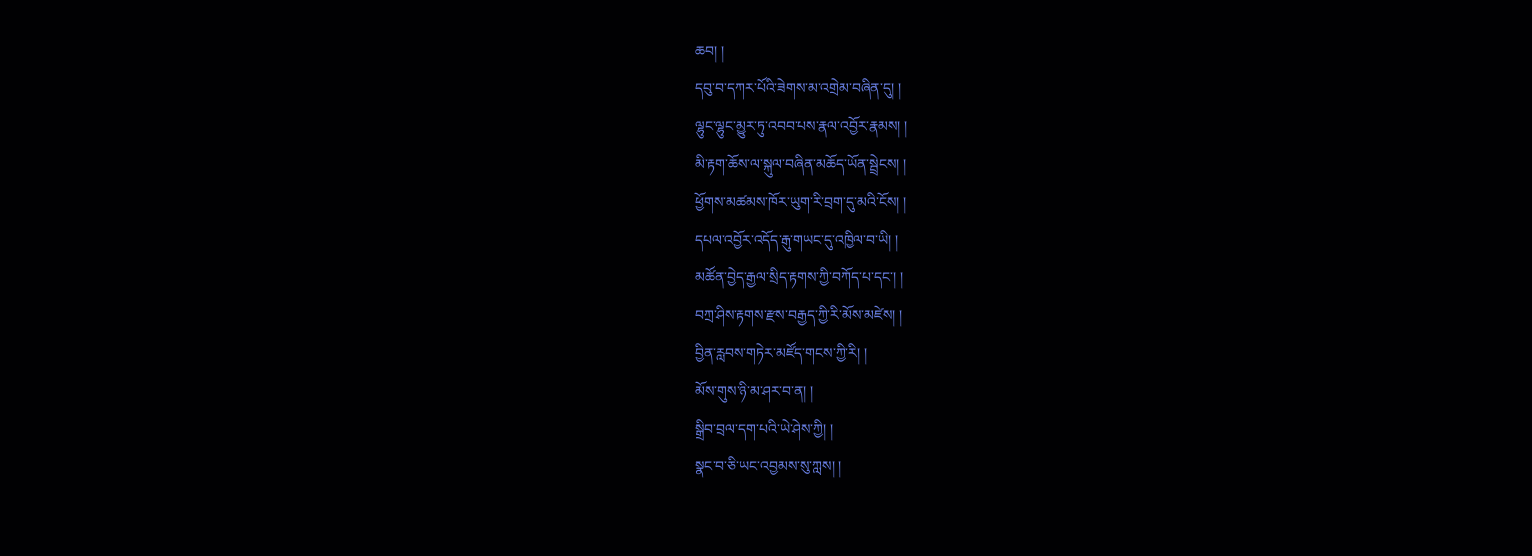ཆབ། །
དབུ་བ་དཀར་པོའི་ཟེགས་མ་འགྲེམ་བཞིན་དུ། །
ལྷུང་ལྷུང་མྱུར་ཏུ་འབབ་པས་རྣལ་འབྱོར་རྣམས། །
མི་རྟག་ཆོས་ལ་སྐུལ་བཞིན་མཆོད་ཡོན་སྦྲེངས། །
ཕྱོགས་མཚམས་ཁོར་ཡུག་རི་བྲག་དུ་མའི་ངོས། །
དཔལ་འབྱོར་འདོད་རྒུ་གཡང་དུ་འཁྱིལ་བ་ཡི། །
མཚོན་བྱེད་རྒྱལ་སྲིད་རྟགས་ཀྱི་བཀོད་པ་དང་། །
བཀྲ་ཤིས་རྟགས་རྫས་བརྒྱད་ཀྱི་རི་མོས་མཛེས། །
བྱིན་རླབས་གཏེར་མཛོད་གངས་ཀྱི་རི། །
མོས་གུས་ཉི་མ་ཤར་བ་ན། །
སྒྲིབ་བྲལ་དག་པའི་ཡེ་ཤེས་ཀྱི། །
སྣང་བ་ཅི་ཡང་འབྱམས་སུ་ཀླས། །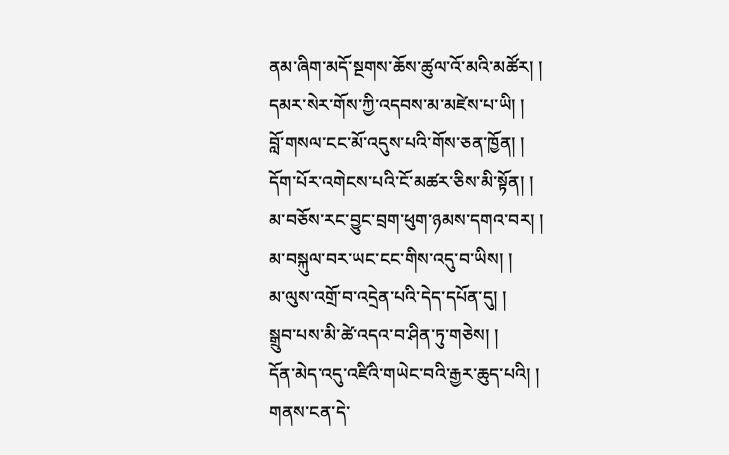ནམ་ཞིག་མདོ་སྔགས་ཆོས་ཚུལ་འོ་མའི་མཚོར། །
དམར་སེར་གོས་ཀྱི་འདབས་མ་མཛེས་པ་ཡི། །
བློ་གསལ་ངང་མོ་འདུས་པའི་གོས་ཅན་ཁྱོན། །
དོག་པོར་འགེངས་པའི་ངོ་མཚར་ཅིས་མི་སྟོན། །
མ་བཅོས་རང་བྱུང་བྲག་ཕུག་ཉམས་དགའ་བར། །
མ་བསྐུལ་བར་ཡང་ངང་གིས་འདུ་བ་ཡིས། །
མ་ལུས་འགྲོ་བ་འདྲེན་པའི་དེད་དཔོན་དུ། །
སྒྲུབ་པས་མི་ཚེ་འདའ་བ་ཤིན་ཏུ་གཅེས། །
དོན་མེད་འདུ་འཛིའི་གཡེང་བའི་རྒྱར་ཆུད་པའི། །
གནས་ངན་དེ་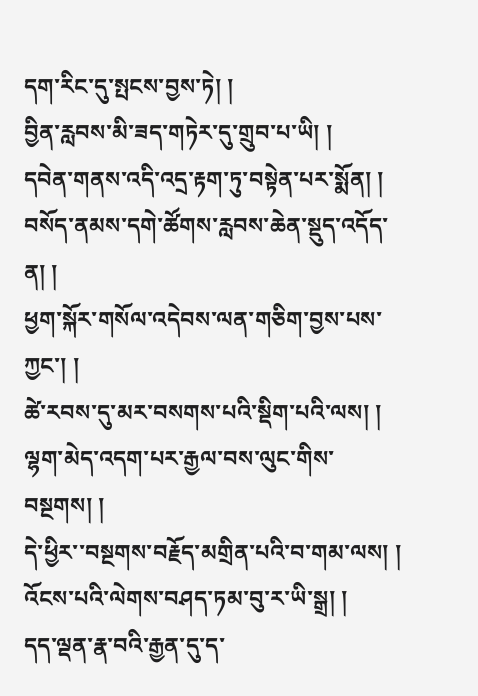དག་རིང་དུ་སྤངས་བྱས་ཏེ། །
བྱིན་རླབས་མི་ཟད་གཏེར་དུ་གྲུབ་པ་ཡི། །
དབེན་གནས་འདི་འདྲ་རྟག་ཏུ་བསྟེན་པར་སྨོན། །
བསོད་ནམས་དགེ་ཚོགས་རླབས་ཆེན་སྡུད་འདོད་ན། །
ཕྱག་སྐོར་གསོལ་འདེབས་ལན་གཅིག་བྱས་པས་ཀྱང་། །
ཚེ་རབས་དུ་མར་བསགས་པའི་སྡིག་པའི་ལས། །
ལྷག་མེད་འདག་པར་རྒྱལ་བས་ལུང་གིས་བསྔགས། །
དེ་ཕྱིར་་བསྔགས་བརྗོད་མགྲིན་པའི་བ་གམ་ལས། །
འོངས་པའི་ལེགས་བཤད་ཏམ་བུ་ར་ཡི་སྒྲ། །
དད་ལྡན་རྣ་བའི་རྒྱན་དུ་ད་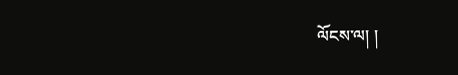ལོངས་ལ། །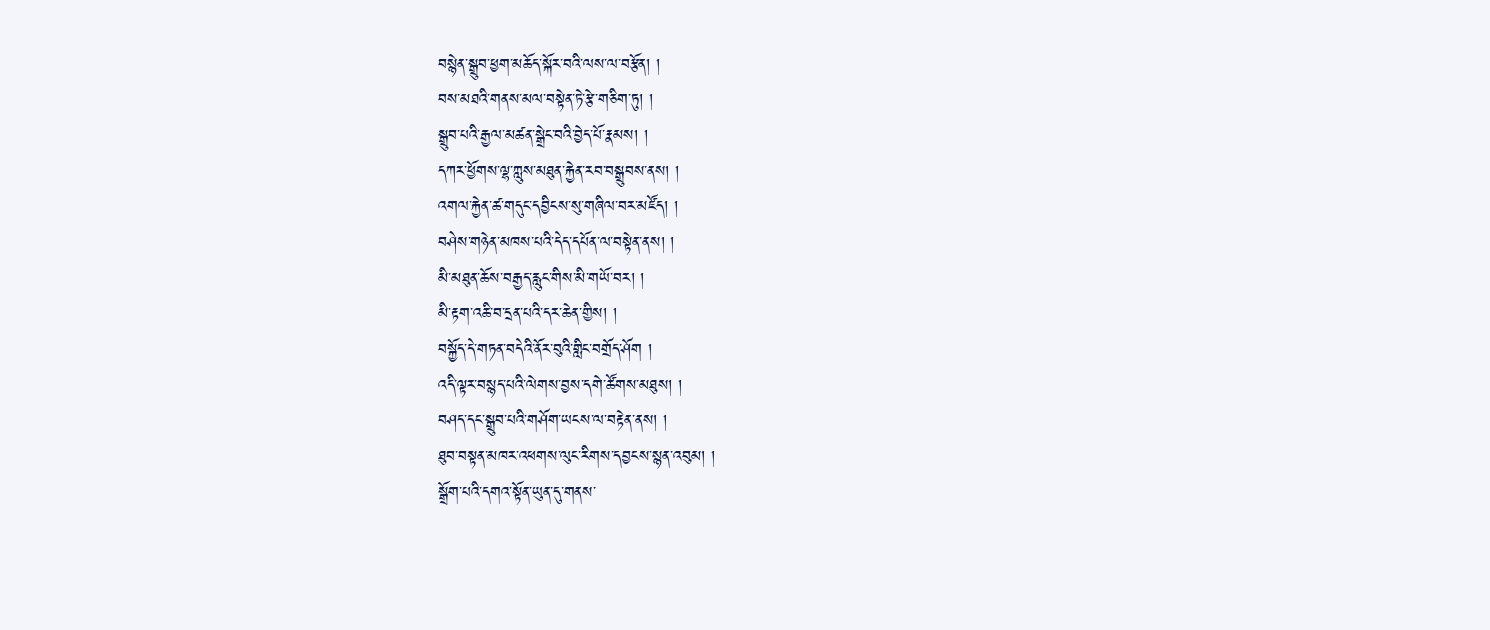བསྙེན་སྒྲུབ་ཕྱག་མཆོད་སྐོར་བའི་ལས་ལ་བརྩོན། །
བས་མཐའི་གནས་མལ་བསྟེན་ཏེ་རྩེ་གཅིག་ཏུ། །
སྒྲུབ་པའི་རྒྱལ་མཚན་སྒྲེང་བའི་བྱེད་པོ་རྣམས། །
དཀར་ཕྱོགས་ལྷ་ཀླུས་མཐུན་རྐྱེན་རབ་བསྒྲུབས་ནས། །
འགལ་རྐྱེན་ཚ་གདུང་དབྱིངས་སུ་གཞིལ་བར་མཛོད། །
བཤེས་གཉེན་མཁས་པའི་དེད་དཔོན་ལ་བསྟེན་ནས། །
མི་མཐུན་ཆོས་བརྒྱད་རླུང་གིས་མི་གཡོ་བར། །
མི་རྟག་འཆི་བ་དྲན་པའི་དར་ཆེན་གྱིས། །
བསྐྱོད་དེ་གཏན་བདེའི་ནོར་བུའི་གླིང་བགྲོད་ཤོག །
འདི་ལྟར་བསྙད་པའི་ལེགས་བྱས་དགེ་ཚོགས་མཐུས། །
བཤད་དང་སྒྲུབ་པའི་གཤོག་ཡངས་ལ་བརྟེན་ནས། །
ཐུབ་བསྟན་མཁར་འཕགས་ལུང་རིགས་དབྱངས་སྙན་འབུམ། །
སྒྲོག་པའི་དགའ་སྟོན་ཡུན་དུ་གནས་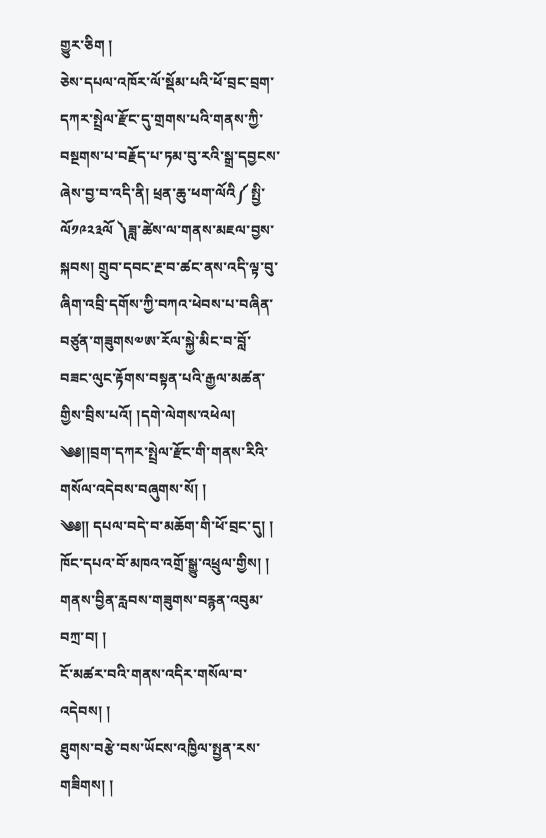གྱུར་ཅིག །
ཅེས་དཔལ་འཁོར་ལོ་སྡོམ་པའི་ཕོ་བྲང་བྲག་དཀར་སྤྲེལ་རྫོང་དུ་གྲགས་པའི་གནས་ཀྱི་བསྔགས་པ་བརྗོད་པ་ཏམ་བུ་རའི་སྒྲ་དབྱངས་ཞེས་བྱ་བ་འདི་ནི། ཕྲན་ཆུ་ཕག་ལོའི༼ སྤྱི་ལོ༡༩༢༣ལོ ༽ཟླ་ཚེས་ལ་གནས་མཇལ་བྱས་སྐབས། གྲུབ་དབང་རྔ་བ་ཚང་ནས་འདི་ལྟ་བུ་ཞིག་འབྲི་དགོས་ཀྱི་བཀའ་ཕེབས་པ་བཞིན་བཙུན་གཟུགས༧ཨ་རོལ་སྐྱེ་མིང་བ་བློ་བཟང་ལུང་རྟོགས་བསྟན་པའི་རྒྱལ་མཚན་གྱིས་བྲིས་པའོ། །དགེ་ལེགས་འཕེལ།
༄༅།།བྲག་དཀར་སྤྲེལ་རྫོང་གི་གནས་རིའི་གསོལ་འདེབས་བཞུགས་སོ། །
༄༅༎ དཔལ་བདེ་བ་མཆོག་གི་ཕོ་བྲང་དུ། །
ཁོང་དཔའ་བོ་མཁའ་འགྲོ་སྒྱུ་འཕྲུལ་གྱིས། །
གནས་བྱིན་རླབས་གཟུགས་བརྙན་འབུམ་བཀྲ་བ། །
ངོ་མཚར་བའི་གནས་འདིར་གསོལ་བ་འདེབས། །
ཐུགས་བརྩེ་བས་ཡོངས་འཁྱིལ་སྤྱན་རས་གཟིགས། །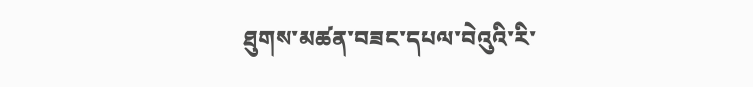ཐུགས་མཚན་བཟང་དཔལ་བེའུའི་རི་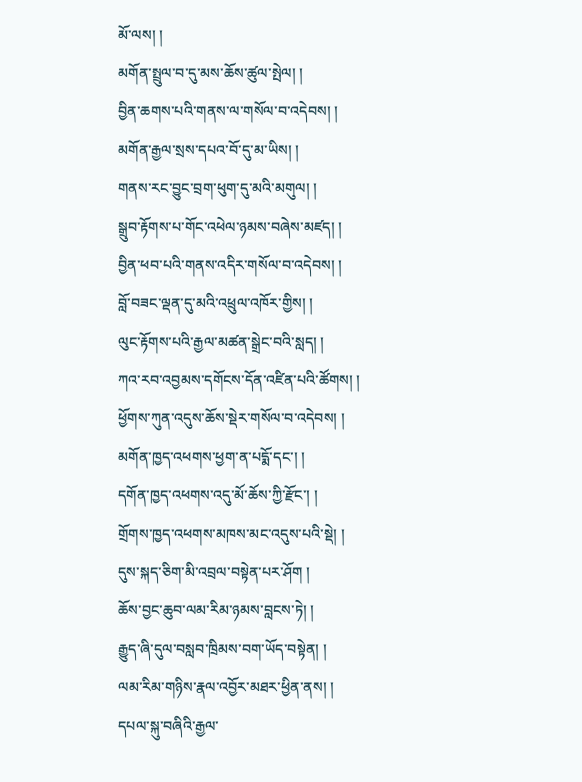མོ་ལས། །
མགོན་སྤྲུལ་བ་དུ་མས་ཆོས་ཚུལ་སྤེལ། །
བྱིན་ཆགས་པའི་གནས་ལ་གསོལ་བ་འདེབས། །
མགོན་རྒྱལ་སྲས་དཔའ་བོ་དུ་མ་ཡིས། །
གནས་རང་བྱུང་བྲག་ཕུག་དུ་མའི་མགུལ། །
སྒྲུབ་རྟོགས་པ་གོང་འཕེལ་ཉམས་བཞེས་མཛད། །
བྱིན་ཕབ་པའི་གནས་འདིར་གསོལ་བ་འདེབས། །
བློ་བཟང་ལྡན་དུ་མའི་འཕྲུལ་འཁོར་གྱིས། །
ལུང་རྟོགས་པའི་རྒྱལ་མཚན་སྒྲེང་བའི་སླད། །
ཀའ་རབ་འབྱམས་དགོངས་དོན་འཛིན་པའི་ཚོགས། །
ཕྱོགས་ཀུན་འདུས་ཆོས་སྡེར་གསོལ་བ་འདེབས། །
མགོན་ཁྱད་འཕགས་ཕྱག་ན་པདྨོ་དང་། །
དགོན་ཁྱད་འཕགས་འདུ་མོ་ཆོས་ཀྱི་རྫོང་། །
གྲོགས་ཁྱད་འཕགས་མཁས་མང་འདུས་པའི་སྡེ། །
དུས་སྐད་ཅིག་མི་འབྲལ་བསྟེན་པར་ཤོག །
ཆོས་བྱང་ཆུབ་ལམ་རིམ་ཉམས་བླངས་ཏེ། །
རྒྱུད་ཞི་དུལ་བསླབ་ཁྲིམས་བག་ཡོད་བསྟེན། །
ལམ་རིམ་གཉིས་རྣལ་འབྱོར་མཐར་ཕྱིན་ནས། །
དཔལ་སྐུ་བཞིའི་རྒྱལ་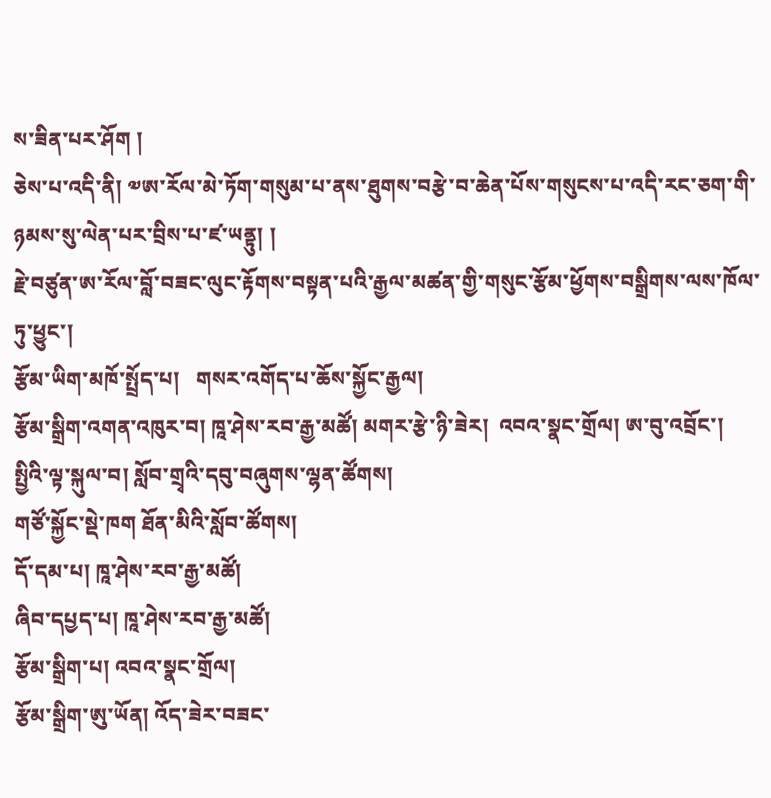ས་ཟིན་པར་ཤོག །
ཅེས་པ་འདི་ནི། ༧ཨ་རོལ་མེ་ཏོག་གསུམ་པ་ནས་ཐུགས་བརྩེ་བ་ཆེན་པོས་གསུངས་པ་འདི་རང་ཅག་གི་ཉམས་སུ་ལེན་པར་བྲིས་པ་ཛ་ཡནྟུ། །
རྗེ་བཙུན་ཨ་རོལ་བློ་བཟང་ལུང་རྟོགས་བསྟན་པའི་རྒྱལ་མཚན་གྱི་གསུང་རྩོམ་ཕྱོགས་བསྒྲིགས་ལས་ཁོལ་ཏུ་ཕྱུང་།
རྩོམ་ཡིག་མཁོ་སྤྲོད་པ།   གསར་འགོད་པ་ཆོས་སྐྱོང་རྒྱལ།
རྩོམ་སྒྲིག་འགན་འཁུར་བ། ཁཱ་ཤེས་རབ་རྒྱ་མཚོ། མགར་རྩེ་ཉི་ཟེར།  འབའ་སྣང་གྲོལ། ཨ་བུ་འབྲོང་།
སྤྱིའི་ལྟ་སྐུལ་བ། སློབ་གྲྭའི་དབུ་བཞུགས་ལྷན་ཚོགས།
གཙོ་སྐྱོང་སྡེ་ཁག ཐོན་མིའི་སློབ་ཚོགས།
དོ་དམ་པ། ཁཱ་ཤེས་རབ་རྒྱ་མཚོ།
ཞིབ་དཔྱད་པ། ཁཱ་ཤེས་རབ་རྒྱ་མཚོ།
རྩོམ་སྒྲིག་པ། འབའ་སྣང་གྲོལ།
རྩོམ་སྒྲིག་ཨུ་ཡོན། འོད་ཟེར་བཟང་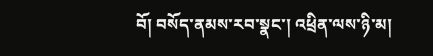བོ། བསོད་ནམས་རབ་སྣང་། འཕྲིན་ལས་ཉི་མ།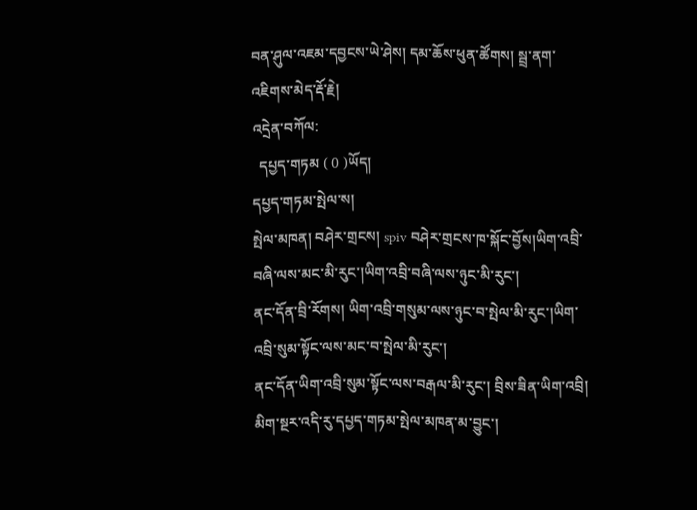བན་ཤུལ་འཇམ་དབྱངས་ཡེ་ཤེས། དམ་ཆོས་ཕུན་ཚོགས། སྦྲ་ནག་འཇིགས་མེད་རྡོ་རྗེ།
འདྲེན་བཀོལ:
  དཔྱད་གཏམ ( 0 )ཡོད།
དཔྱད་གཏམ་སྤེལ་ས།
སྤེལ་མཁན། བཤེར་གྲངས། spiv བཤེར་གྲངས་ཁ་སྐོང་བྱོས།ཡིག་འབྲི་བཞི་ལས་མང་མི་རུང་།ཡིག་འབྲི་བཞི་ལས་ཉུང་མི་རུང་།
ནང་དོན་བྲི་རོགས། ཡིག་འབྲི་གསུམ་ལས་ཉུང་བ་སྤེལ་མི་རུང་།ཡིག་འབྲི་སུམ་སྟོང་ལས་མང་བ་སྤེལ་མི་རུང་།
ནང་དོན་ཡིག་འབྲི་སུམ་སྟོང་ལས་བརྒལ་མི་རུང་། བྲིས་ཟིན་ཡིག་འབྲི།
མིག་སྔར་འདི་རུ་དཔྱད་གཏམ་སྤེལ་མཁན་མ་བྱུང་།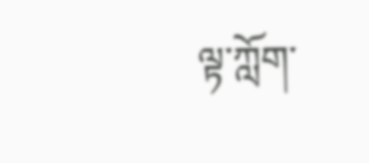ལྟ་ཀློག་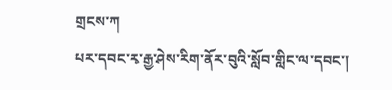གྲངས་ཀ
པར་དབང་རྭ་རྒྱ་ཤེས་རིག་ནོར་བུའི་སློབ་གླིང་ལ་དབང་།